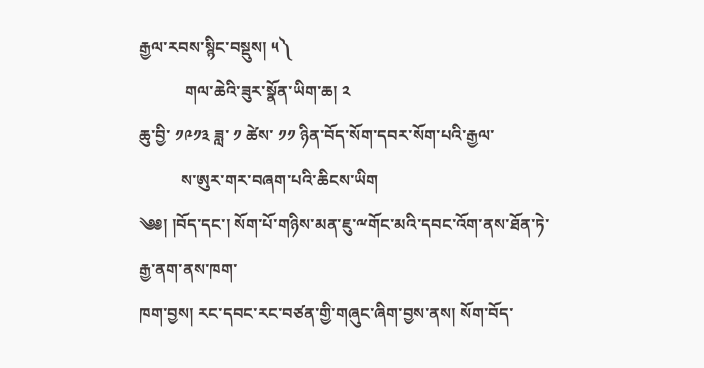རྒྱལ་རབས་སྙིང་བསྡུས། ༥༽
           གལ་ཆེའི་ཟུར་སྣོན་ཡིག་ཆ། ༢
ཆུ་བྱི་ ༡༩༡༣ ཟླ་ ༡ ཚེས་ ༡༡ ཉིན་བོད་སོག་དབར་སོག་པའི་རྒྱལ་
          ས་ཨུར་གར་བཞག་པའི་ཆིངས་ཡིག
༄༅། །བོད་དང་། སོག་པོ་གཉིས་མན་ཇུ་ྋགོང་མའི་དབང་འོག་ནས་ཐོན་ཏེ་རྒྱ་ནག་ནས་ཁག་
ཁག་བྱས། རང་དབང་རང་བཙན་གྱི་གཞུང་ཞིག་བྱས་ནས། སོག་བོད་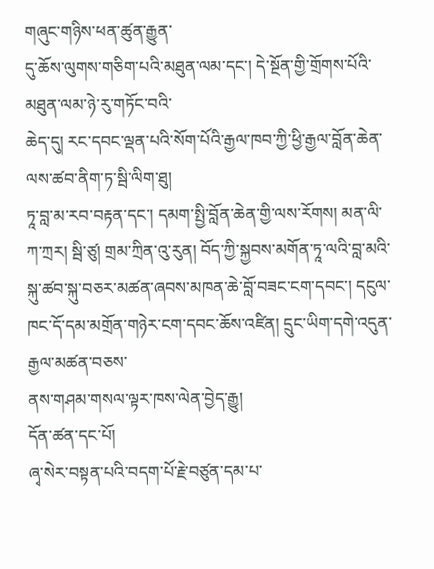གཞུང་གཉིས་ཕན་ཚུན་རྒྱུན་
དུ་ཆོས་ལུགས་གཅིག་པའི་མཐུན་ལམ་དང་། དེ་སྔོན་གྱི་གྲོགས་པོའི་མཐུན་ལམ་ཉེ་རུ་གཏོང་བའི་
ཆེད་དུ། རང་དབང་ལྡན་པའི་སོག་པོའི་རྒྱལ་ཁབ་ཀྱི་ཕྱི་རྒྱལ་བློན་ཆེན་ལས་ཚབ་ནིག་ཏ་སྦི་ལིག་ཐུ།
ཏཱ་བླ་མ་རབ་བརྟན་དང་། དམག་སྤྱི་བློན་ཆེན་གྱི་ལས་རོགས། མན་ལི་ཀ་ཀྲར། སྦི་ཙུ། གྲམ་ཀྲིན་འུ་རུན། བོད་ཀྱི་སྐྱབས་མགོན་ཏཱ་ལའི་བླ་མའི་སྐུ་ཚབ་སྐུ་བཅར་མཚན་ཞབས་མཁན་ཆེ་བློ་བཟང་ངག་དབང་། དངུལ་ཁང་དོ་དམ་མགྲོན་གཉེར་ངག་དབང་ཆོས་འཛིན། དྲུང་ཡིག་དགེ་འདུན་རྒྱལ་མཚན་བཅས་
ནས་གཤམ་གསལ་ལྟར་ཁས་ལེན་བྱེད་རྒྱུ།
དོན་ཚན་དང་པོ།
ཞྭ་སེར་བསྟན་པའི་བདག་པོ་རྗེ་བཙུན་དམ་པ་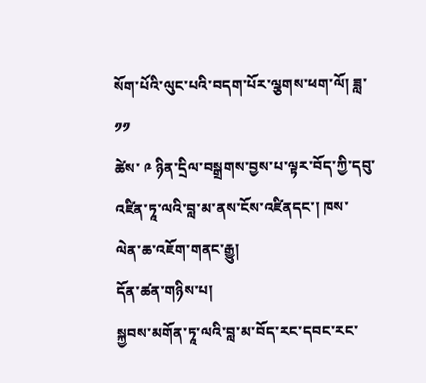སོག་པོའི་ལུང་པའི་བདག་པོར་ལྕགས་ཕག་ལོ། ཟླ་ ༡༡
ཚེས་ ༩ ཉིན་དྲིལ་བསྒྲགས་བྱས་པ་ལྟར་བོད་ཀྱི་དབུ་འཛིན་ཏཱ་ལའི་བླ་མ་ནས་ངོས་འཛིནདང་། ཁས་
ལེན་ཆ་འཇོག་གནང་རྒྱུ།
དོན་ཚན་གཉིས་པ།
སྐྱབས་མགོན་ཏཱ་ལའི་བླ་མ་བོད་རང་དབང་རང་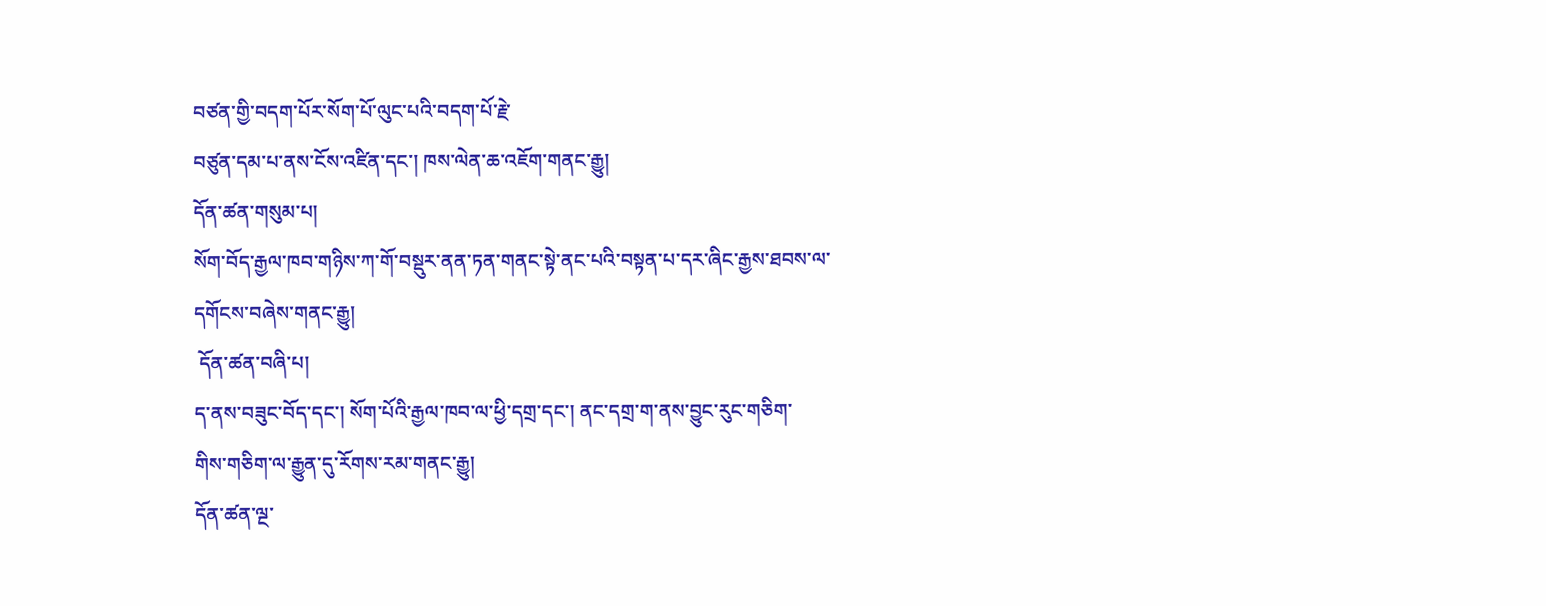བཙན་གྱི་བདག་པོར་སོག་པོ་ལུང་པའི་བདག་པོ་རྗེ་
བཙུན་དམ་པ་ནས་ངོས་འཛིན་དང་། ཁས་ལེན་ཆ་འཇོག་གནང་རྒྱུ།
དོན་ཚན་གསུམ་པ།
སོག་བོད་རྒྱལ་ཁབ་གཉིས་ཀ་གོ་བསྡུར་ནན་ཏན་གནང་སྟེ་ནང་པའི་བསྟན་པ་དར་ཞིང་རྒྱས་ཐབས་ལ་
དགོངས་བཞེས་གནང་རྒྱུ།
 དོན་ཚན་བཞི་པ།
ད་ནས་བཟུང་བོད་དང་། སོག་པོའི་རྒྱལ་ཁབ་ལ་ཕྱི་དགྲ་དང་། ནང་དགྲ་ག་ནས་བྱུང་རུང་གཅིག་
གིས་གཅིག་ལ་རྒྱུན་དུ་རོགས་རམ་གནང་རྒྱུ།
དོན་ཚན་ལྔ་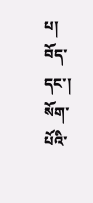པ།
བོད་དང་། སོག་པོའི་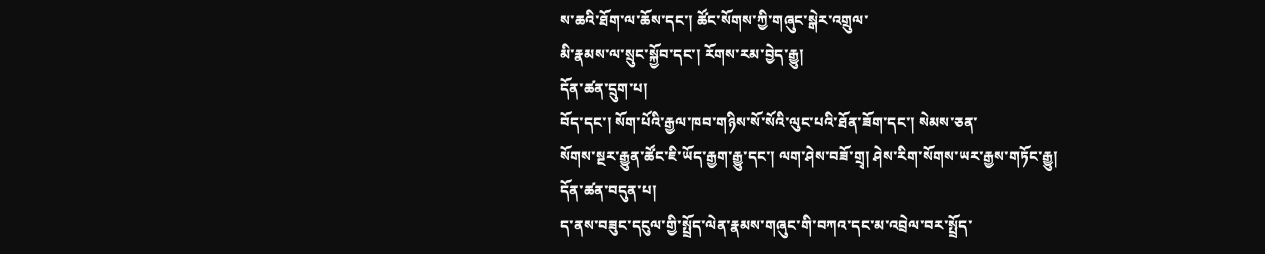ས་ཆའི་ཐོག་ལ་ཆོས་དང་། ཚོང་སོགས་ཀྱི་གཞུང་སྒེར་འགྲུལ་
མི་རྣམས་ལ་སྲུང་སྐྱོབ་དང་། རོགས་རམ་བྱེད་རྒྱུ།
དོན་ཚན་དྲུག་པ།
བོད་དང་། སོག་པོའི་རྒྱལ་ཁབ་གཉིས་སོ་སོའི་ལུང་པའི་ཐོན་ཟོག་དང་། སེམས་ཅན་
སོགས་སྔར་རྒྱུན་ཚོང་ཇི་ཡོད་རྒྱག་རྒྱུ་དང་། ལག་ཤེས་བཟོ་གྲྭ། ཤེས་རིག་སོགས་ཡར་རྒྱས་གཏོང་རྒྱུ།
དོན་ཚན་བདུན་པ།
ད་ནས་བཟུང་དངུལ་གྱི་སྤྲོད་ལེན་རྣམས་གཞུང་གི་བཀའ་དང་མ་འབྲེལ་བར་སྤྲོད་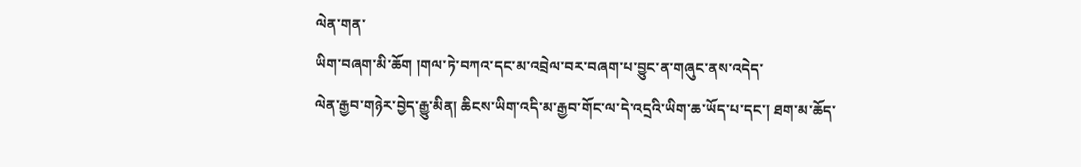ལེན་གན་
ཡིག་བཞག་མི་ཆོག །གལ་ཏེ་བཀའ་དང་མ་འབྲེལ་བར་བཞག་པ་བྱུང་ན་གཞུང་ནས་འདེད་
ལེན་རྒྱབ་གཉེར་བྱེད་རྒྱུ་མིན། ཆིངས་ཡིག་འདི་མ་རྒྱབ་གོང་ལ་དེ་འདྲའི་ཡིག་ཆ་ཡོད་པ་དང་། ཐག་མ་ཆོད་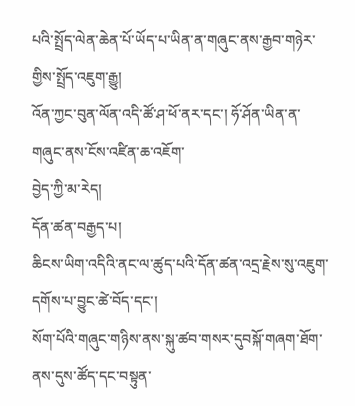པའི་སྤྲོད་ལེན་ཆེན་པོ་ཡོད་པ་ཡིན་ན་གཞུང་ནས་རྒྱབ་གཉེར་གྱིས་སྤྲོད་འཇུག་རྒྱུ།
འོན་ཀྱང་བུན་ལོན་འདི་ཚོ་ཤ་ཕོ་ནར་དང་། ཧོ་ཤོན་ཡིན་ན་གཞུང་ནས་ངོས་འཛིན་ཆ་འཇོག་
བྱེད་ཀྱི་མ་རེད།
དོན་ཚན་བརྒྱད་པ།
ཆིངས་ཡིག་འདིའི་ནང་ལ་ཚུད་པའི་དོན་ཚན་འདྲ་རྗེས་སུ་འཇུག་དགོས་པ་བྱུང་ཚེ་བོད་དང་།
སོག་པོའི་གཞུང་གཉིས་ནས་སྐུ་ཚབ་གསར་དུབསྐོ་གཞག་ཐོག་ནས་དུས་ཚོད་དང་བསྟུན་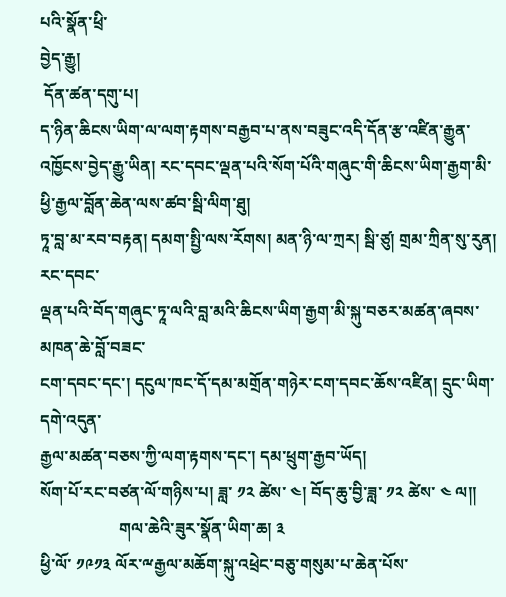པའི་སྣོན་ཕྲི་
བྱེད་རྒྱུ།
 དོན་ཚན་དགུ་པ།
ད་ཉིན་ཆིངས་ཡིག་ལ་ལག་རྟགས་བརྒྱབ་པ་ནས་བཟུང་འདི་དོན་རྩ་འཛིན་རྒྱུན་འཁྱོངས་བྱེད་རྒྱུ་ཡིན། རང་དབང་ལྡན་པའི་སོག་པོའི་གཞུང་གི་ཆིངས་ཡིག་རྒྱག་མི་ཕྱི་རྒྱལ་བློན་ཆེན་ལས་ཚབ་སྦི་ལིག་ཐུ།
ཏཱ་བླ་མ་རབ་བརྟན། དམག་སྤྱི་ལས་རོགས། མན་ཉི་ལ་ཀྲར། སྦི་ཙུ། གྲམ་ཀྲིན་སུ་རུན། རང་དབང་
ལྡན་པའི་བོད་གཞུང་ཏཱ་ལའི་བླ་མའི་ཆིངས་ཡིག་རྒྱག་མི་སྐུ་བཅར་མཚན་ཞབས་མཁན་ཆེ་བློ་བཟང་
ངག་དབང་དང་། དངུལ་ཁང་དོ་དམ་མགྲོན་གཉེར་ངག་དབང་ཆོས་འཛིན། དྲུང་ཡིག་དགེ་འདུན་
རྒྱལ་མཚན་བཅས་ཀྱི་ལག་རྟགས་དང་། དམ་ཕྲུག་རྒྱབ་ཡོད།
སོག་པོ་རང་བཙན་ལོ་གཉིས་པ། ཟླ་ ༡༢ ཚེས་ ༤། བོད་ཆུ་བྱི་ཟླ་ ༡༢ ཚེས་ ༤ ལ།།
                   གལ་ཆེའི་ཟུར་སྣོན་ཡིག་ཆ། ༣
ཕྱི་ལོ་ ༡༩༡༣ ལོར་ྋརྒྱལ་མཆོག་སྐུ་འཕྲེང་བཅུ་གསུམ་པ་ཆེན་པོས་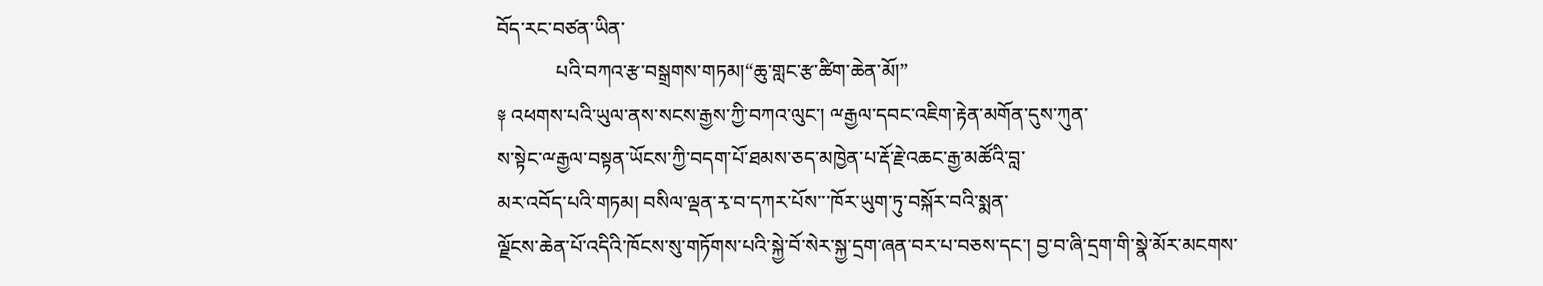བོད་རང་བཙན་ཡིན་
            པའི་བཀའ་རྩ་བསྒྲགས་གཏམ།“ཆུ་གླང་རྩ་ཚིག་ཆེན་མོ།”
༈ འཕགས་པའི་ཡུལ་ནས་སངས་རྒྱས་ཀྱི་བཀའ་ལུང་། ྋརྒྱལ་དབང་འཇིག་རྟེན་མགོན་དུས་ཀུན་
ས་སྟེང་ྋརྒྱལ་བསྟན་ཡོངས་ཀྱི་བདག་པོ་ཐམས་ཅད་མཁྱེན་པ་རྡོ་རྗེ་འཆང་རྒྱ་མཚོའི་བླ་
མར་འབོད་པའི་གཏམ། བསིལ་ལྡན་རྭ་བ་དཀར་པོས་་་ཁོར་ཡུག་ཏུ་བསྐོར་བའི་སྨན་
ལྗོངས་ཆེན་པོ་འདིའི་ཁོངས་སུ་གཏོགས་པའི་སྐྱེ་བོ་སེར་སྐྱ་དྲག་ཞན་བར་པ་བཅས་དང་། བྱ་བ་ཞི་དྲག་གི་སྣེ་མོར་མངགས་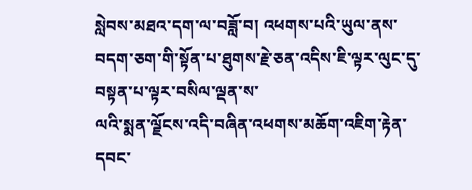སླེབས་མཐའ་དག་ལ་བཟློ་བ། འཕགས་པའི་ཡུལ་ནས་
བདག་ཅག་གི་སྟོན་པ་ཐུགས་རྗེ་ཅན་འདིས་ཇི་ལྟར་ལུང་དུ་བསྟན་པ་ལྟར་བསིལ་ལྡན་ས་
ལའི་སྨན་ལྗོངས་འདི་བཞིན་འཕགས་མཆོག་འཇིག་རྟེན་དབང་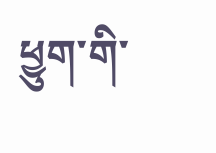ཕྱུག་གི་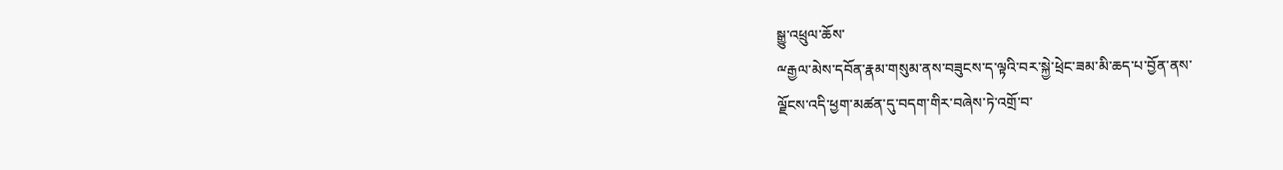སྒྱུ་འཕྲུལ་ཆོས་
ྋརྒྱལ་མེས་དབོན་རྣམ་གསུམ་ནས་བཟུངས་ད་ལྟའི་བར་སྐྱེ་ཕྲེང་ཟམ་མི་ཆད་པ་བྱོན་ནས་
ལྗོངས་འདི་ཕྱག་མཚན་དུ་བདག་གིར་བཞེས་ཏེ་འགྲོ་བ་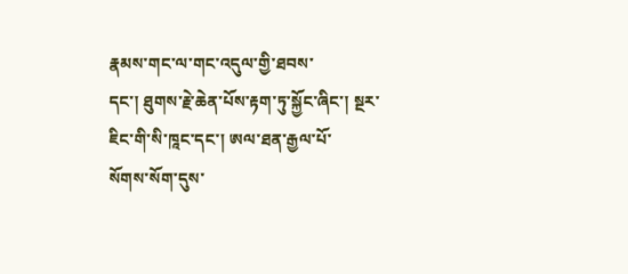རྣམས་གང་ལ་གང་འདུལ་གྱི་ཐབས་
དང་། ཐུགས་རྗེ་ཆེན་པོས་རྟག་ཏུ་སྐྱོང་ཞིང་། སྔར་ཇིང་གི་སི་ཁཱང་དང་། ཨལ་ཐན་རྒྱལ་པོ་
སོགས་སོག་དུས་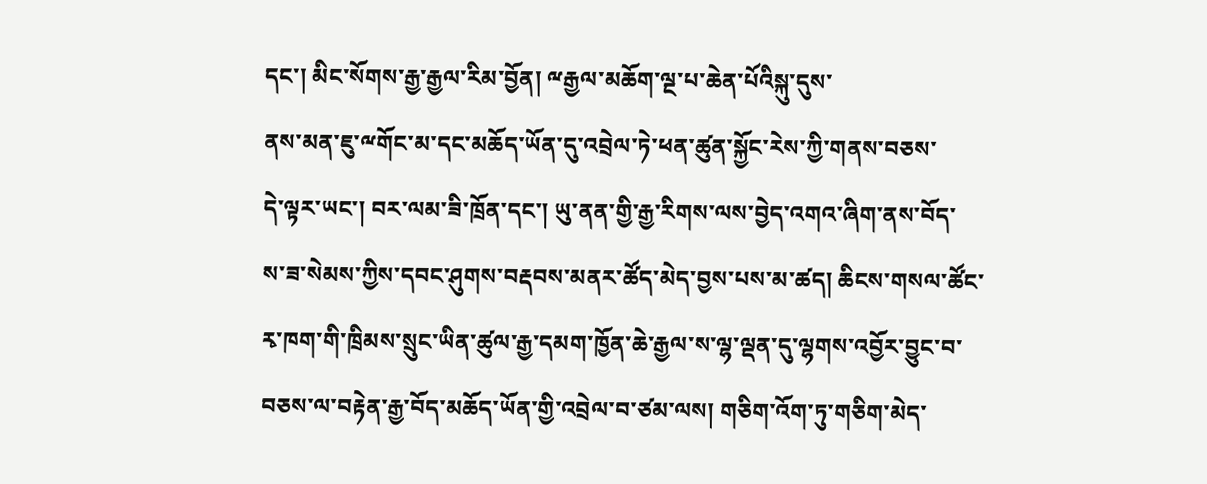དང་། མིང་སོགས་རྒྱ་རྒྱལ་རིམ་བྱོན། ྋརྒྱལ་མཆོག་ལྔ་པ་ཆེན་པོའིསྐུ་དུས་
ནས་མན་ཇུ་ྋགོང་མ་དང་མཆོད་ཡོན་དུ་འབྲེལ་ཏེ་ཕན་ཚུན་སྐྱོང་རེས་ཀྱི་གནས་བཅས་
དེ་ལྟར་ཡང་། བར་ལམ་ཟི་ཁྲོན་དང་། ཡུ་ནན་གྱི་རྒྱ་རིགས་ལས་བྱེད་འགའ་ཞིག་ནས་བོད་
ས་ཟ་སེམས་ཀྱིས་དབང་ཤུགས་བརྡབས་མནར་ཚོད་མེད་བྱས་པས་མ་ཚད། ཆིངས་གསལ་ཚོང་
རྭ་ཁག་གི་ཁྲིམས་སྲུང་ཡིན་ཚུལ་རྒྱ་དམག་ཁྱོན་ཆེ་རྒྱལ་ས་ལྷ་ལྡན་དུ་ལྷགས་འབྱོར་བྱུང་བ་
བཅས་ལ་བརྟེན་རྒྱ་བོད་མཆོད་ཡོན་གྱི་འབྲེལ་བ་ཙམ་ལས། གཅིག་འོག་ཏུ་གཅིག་མེད་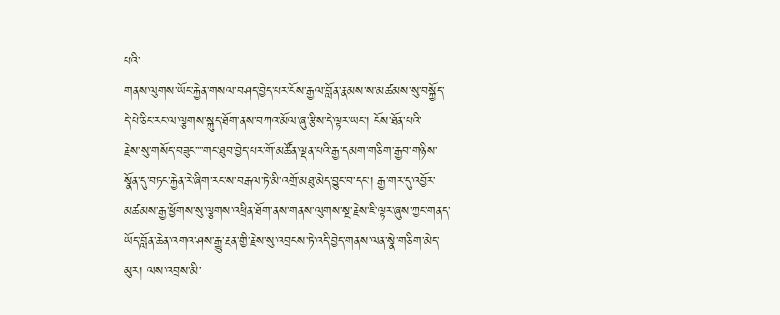པའི་
གནས་ལུགས་ཡོང་རྐྱེན་གསལ་བཤད་བྱེད་པར་ངོས་རྒྱལ་བློན་རྣམས་ས་མཚམས་སུ་བསྐྱོད་
དེ་པེ་ཅིང་རང་ལ་ལྕགས་སྐུད་ཐོག་ནས་བཀའ་མོལ་ཞུ་རྩིས་དེ་ལྟར་ཡང་། ངོས་ཐོན་པའི་
རྗེས་སུ་གསོད་བཟུང་་་་གང་ཐུབ་བྱེད་པར་གོ་མཚོན་ལྡན་པའི་རྒྱ་དམག་གཅིག་རྒྱབ་གཉིས་
སྣོན་དུ་བཏང་རྐྱེན་རེ་ཞིག་རང་ས་བརྒལ་ཏེ་མི་འགྲོ་མཐུ་མེད་བྱུང་བ་དང་། རྒྱ་གར་དུ་འབྱོར་
མཚམས་རྒྱ་ཕྱོགས་སུ་ལྕགས་འཕྲིན་ཐོག་ནས་གནས་ལུགས་སྔ་རྗེས་ཇི་ལྟར་ཞུས་ཀྱང་གནད་
ཡོད་བློན་ཆེན་འགའ་ཤས་རྒྱུ་རྔན་གྱི་རྗེས་སུ་འབྲངས་ཏེ་འདི་བྱེད་གནས་ལན་སྣེ་གཅིག་མེད་
མུར། ལས་འབྲས་མི་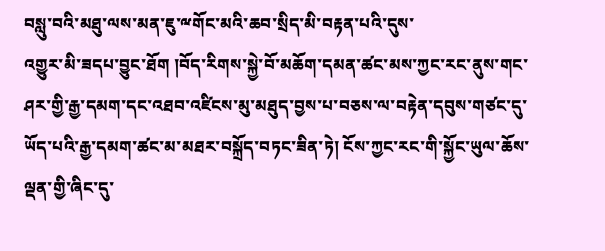བསླུ་བའི་མཐུ་ལས་མན་ཇུ་ྋགོང་མའི་ཆབ་སྲིད་མི་བརྟན་པའི་དུས་
འགྱུར་མི་ཟདཔ་བྱུང་ཐོག །བོད་རིགས་སྐྱེ་བོ་མཆོག་དམན་ཚང་མས་ཀྱང་རང་ནུས་གང་
ཤར་གྱི་རྒྱ་དམག་དང་འཐབ་འཛིངས་མུ་མཐུད་བྱས་པ་བཅས་ལ་བརྟེན་དབུས་གཙང་དུ་
ཡོད་པའི་རྒྱ་དམག་ཚང་མ་མཐར་བསྐྲོད་བཏང་ཟིན་ཏེ། ངོས་ཀྱང་རང་གི་སྐྱོང་ཡུལ་ཆོས་
ལྡན་གྱི་ཞིང་དུ་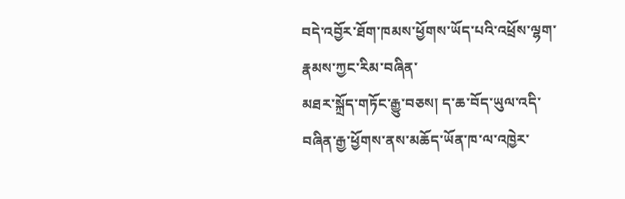བདེ་འབྱོར་ཐོག་ཁམས་ཕྱོགས་ཡོད་པའི་འཕྲོས་ལྷག་རྣམས་ཀྱང་རིམ་བཞིན་
མཐར་སྐྲོད་གཏོང་རྒྱུ་བཅས། ད་ཆ་བོད་ཡུལ་འདི་བཞིན་རྒྱ་ཕྱོགས་ནས་མཆོད་ཡོན་ཁ་ལ་འཁྱེར་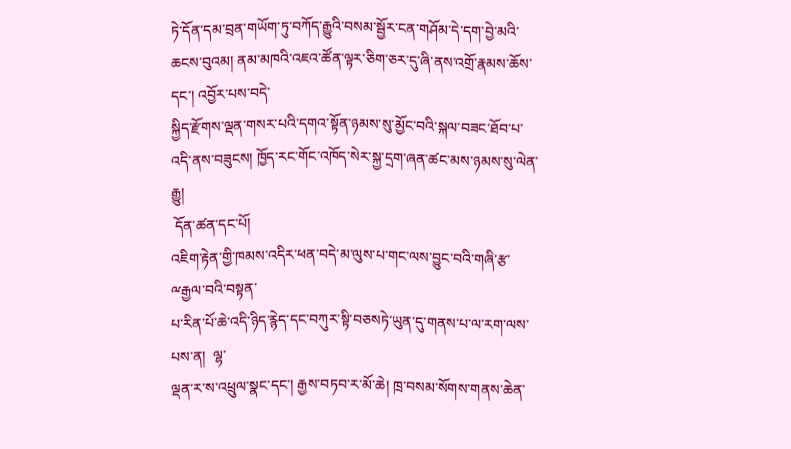ཏེ་དོན་དམ་བྲན་གཡོག་ཏུ་བཀོད་རྒྱུའི་བསམ་སྦྱོར་ངན་གཤོམ་དེ་དག་བྱེ་མའི་ཆངས་བུའམ། ནམ་མཁའི་འཇའ་ཚོན་ལྟར་ཅིག་ཅར་དུ་ཞི་ནས་འགྲོ་རྣམས་ཆོས་དང་། འབྱོར་པས་བདེ་
སྐྱིད་རྫོགས་ལྡན་གསར་པའི་དགའ་སྟོན་ཉམས་སུ་མྱོང་བའི་སྐལ་བཟང་ཐོབ་པ་འདི་ནས་བཟུངས། ཁྱོད་རང་གོང་འཁོད་སེར་སྐྱ་དྲག་ཞན་ཚང་མས་ཉམས་སུ་ལེན་རྒྱུ།
 དོན་ཚན་དང་པོ།
འཇིག་རྟེན་གྱི་ཁམས་འདིར་ཕན་བདེ་མ་ལུས་པ་གང་ལས་བྱུང་བའི་གཞི་རྩ་ྋརྒྱལ་བའི་བསྟན་
པ་རིན་པོ་ཆེ་འདི་ཉིད་རྙེད་དང་བཀུར་སྟི་བཅསཏེ་ཡུན་དུ་གནས་པ་ལ་རག་ལས་པས་ན།  ལྷ་
ལྡན་ར་ས་འཕྲུལ་སྣང་དང་། རྒྱས་བཏབ་ར་མོ་ཆེ། ཁྲ་བསམ་སོགས་གནས་ཆེན་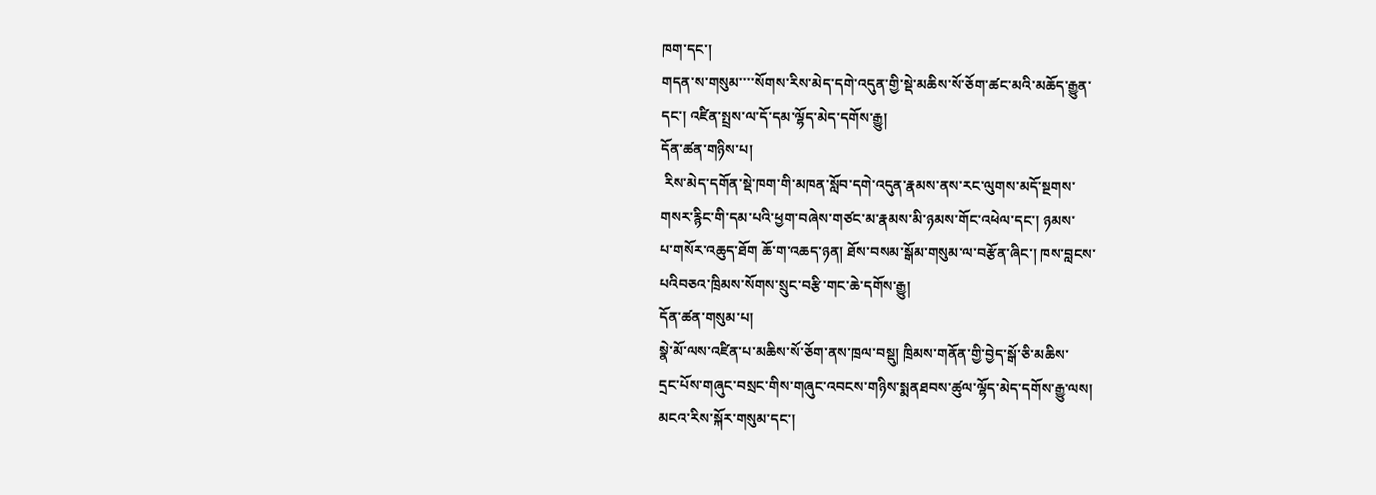ཁག་དང་།
གདན་ས་གསུམ་་་་སོགས་རིས་མེད་དགེ་འདུན་གྱི་སྡེ་མཆིས་སོ་ཅོག་ཚང་མའི་མཆོད་རྒྱུན་
དང་། འཛིན་སྤྲས་ལ་དོ་དམ་ལྷོད་མེད་དགོས་རྒྱུ།
དོན་ཚན་གཉིས་པ།
 རིས་མེད་དགོན་སྡེ་ཁག་གི་མཁན་སློབ་དགེ་འདུན་རྣམས་ནས་རང་ལུགས་མདོ་སྔགས་
གསར་རྙིང་གི་དམ་པའི་ཕྱག་བཞེས་གཙང་མ་རྣམས་མི་ཉམས་གོང་འཕེལ་དང་། ཉམས་
པ་གསོར་འཆུད་ཐོག ཆོ་ག་འཆད་ཉན། ཐོས་བསམ་སྒོམ་གསུམ་ལ་བརྩོན་ཞིང་། ཁས་བླངས་
པའིབཅའ་ཁྲིམས་སོགས་སྲུང་བརྩི་གང་ཆེ་དགོས་རྒྱུ།
དོན་ཚན་གསུམ་པ།
སྣེ་མོ་ལས་འཛིན་པ་མཆིས་སོ་ཅོག་ནས་ཁྲལ་བསྡུ། ཁྲིམས་གནོན་གྱི་བྱེད་སྒོ་ཅི་མཆིས་
དྲང་པོས་གཞུང་བསྲང་གིས་གཞུང་འབངས་གཉིས་སྨནཐབས་ཚུལ་ལྷོད་མེད་དགོས་རྒྱུ་ལས།
མངའ་རིས་སྐོར་གསུམ་དང་།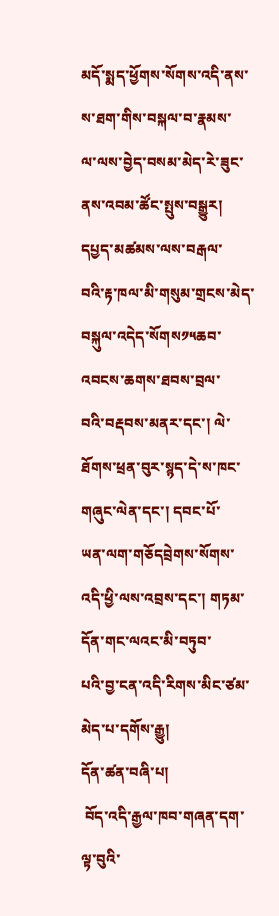མདོ་སྨད་ཕྱོགས་སོགས་འདི་ནས་ས་ཐག་གིས་བསྐལ་བ་རྣམས་
ལ་ལས་བྱེད་བསམ་མེད་རེ་ཟུང་ནས་འབམ་ཚོང་སྤུས་བསྒྱུར། དཔྱད་མཚམས་ལས་བརྒལ་
བའི་རྟ་ཁལ་མི་གསུམ་གྲངས་མེད་བསྐུལ་འདེད་སོགས༡༥ཆབ་འབངས་ཆགས་ཐབས་བྲལ་
བའི་བརྡབས་མནར་དང་། ལེ་ཐོགས་ཕྲན་བུར་སྙད་དེ་ས་ཁང་གཞུང་ལེན་དང་། དབང་པོ་
ཡན་ལག་གཅོདབྲེགས་སོགས་འདི་ཕྱི་ལས་འབྲས་དང་། གཏམ་དོན་གང་ལའང་མི་བཏུབ་
པའི་བྱ་ངན་འདི་རིགས་མིང་ཙམ་མེད་པ་དགོས་རྒྱུ།
དོན་ཚན་བཞི་པ།
 བོད་འདི་རྒྱལ་ཁབ་གཞན་དག་ལྟ་བུའི་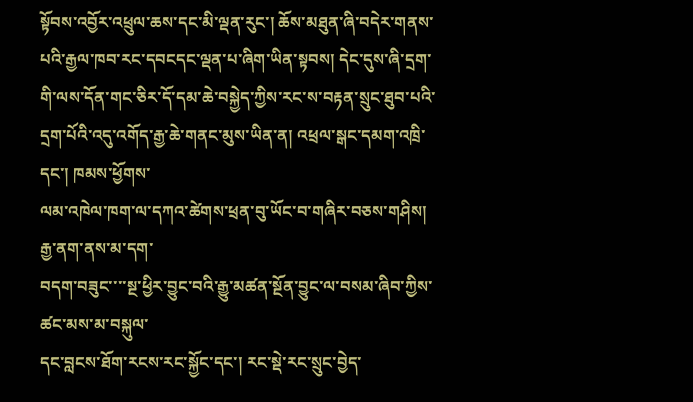སྟོབས་འབྱོར་འཕྲུལ་ཆས་དང་མི་ལྡན་རུང་། ཆོས་མཐུན་ཞི་བདེར་གནས་པའི་རྒྱལ་ཁབ་རང་དབངདང་ལྡན་པ་ཞིག་ཡིན་སྟབས། དེང་དུས་ཞི་དྲག་གི་ལས་དོན་གང་ཅིར་དོ་དམ་ཆེ་བསྐྱེད་ཀྱིས་རང་ས་བརྟན་སྲུང་ཐུབ་པའི་
དྲག་པོའི་འདུ་འགོད་རྒྱ་ཆེ་གནང་མུས་ཡིན་ན། འཕྲལ་སྒང་དམག་འཁྲི་དང་། ཁམས་ཕྱོགས་
ལམ་འཁེལ་ཁག་ལ་དཀའ་ཚེགས་ཕྲན་བུ་ཡོང་བ་གཞིར་བཅས་གཤིས། རྒྱ་ནག་ནས་མ་དག་
བདག་བཟུང་་་་སྔ་ཕྱིར་བྱུང་བའི་རྒྱུ་མཚན་སྔོན་བྱུང་ལ་བསམ་ཞིབ་ཀྱིས་ཚང་མས་མ་བསྐུལ་
དང་བླངས་ཐོག་རངས་རང་སྐྱོང་དང་། རང་སྡེ་རང་སྲུང་བྱེད་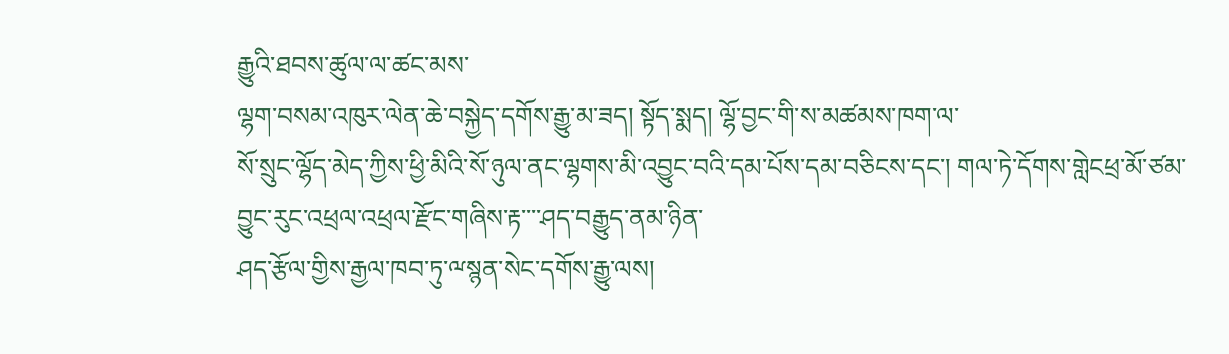རྒྱུའི་ཐབས་ཚུལ་ལ་ཚང་མས་
ལྷག་བསམ་འཁུར་ལེན་ཆེ་བསྐྱེད་དགོས་རྒྱུ་མ་ཟད། སྟོད་སྨད། ལྷོ་བྱང་གི་ས་མཚམས་ཁག་ལ་
སོ་སྲུང་ལྷོད་མེད་ཀྱིས་ཕྱི་མིའི་སོ་ཉུལ་ནང་ལྷགས་མི་འབྱུང་བའི་དམ་པོས་དམ་བཅིངས་དང་། གལ་ཏེ་དོགས་གླེངཕྲ་མོ་ཙམ་བྱུང་རུང་འཕྲལ་འཕྲལ་རྫོང་གཞིས་རྟ་་་་ཤད་བརྒྱུད་ནམ་ཉིན་
ཤད་རྩོལ་གྱིས་རྒྱལ་ཁབ་ཏུ་ྋསྙན་སེང་དགོས་རྒྱུ་ལས།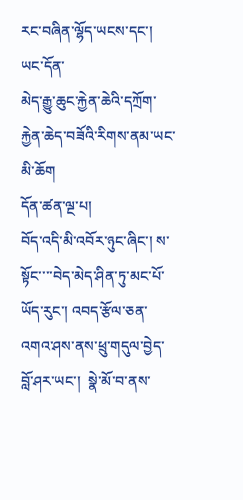རང་བཞིན་ལྷོད་ཡངས་དང་། ཡང་དོན་
མེད་རྒྱུ་ཆུང་རྐྱེན་ཆེའི་དཀྲོག་རྐྱེན་ཆེད་བཟོའི་རིགས་ནམ་ཡང་མི་ཆོག
དོན་ཚན་ལྔ་པ།
བོད་འདི་མི་འབོར་ཉུང་ཞིང་། ས་སྟོང་་་་བེད་མེད་ཤིན་ཏུ་མང་པོ་ཡོད་རུང་། འབད་རྩོལ་ཅན་
འགའ་ཤས་ནས་ཕྲུ་གདུལ་བྱེད་བློ་ཤར་ཡང་།  སྣེ་མོ་བ་ནས་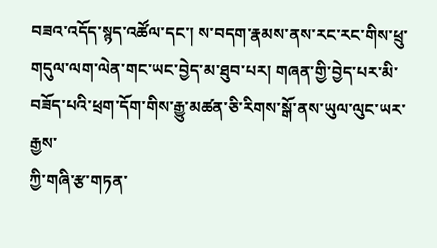བཟའ་འདོད་སྙད་འཚོལ་དང་། ས་བདག་རྣམས་ནས་རང་རང་གིས་ཕྲུ་གདུལ་ལག་ལེན་གང་ཡང་བྱེད་མ་ཐུབ་པར། གཞན་གྱི་བྱེད་པར་མི་བཟོད་པའི་ཕྲག་དོག་གིས་རྒྱུ་མཚན་ཅི་རིགས་སྒོ་ནས་ཡུལ་ལུང་ཡར་རྒྱས་
ཀྱི་གཞི་རྩ་གཏན་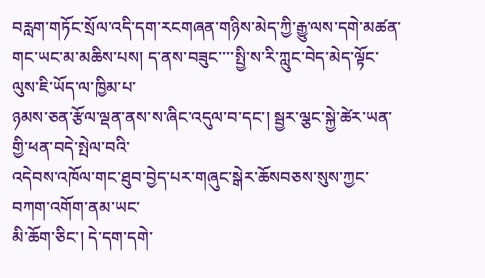བརླག་གཏོང་སྲོལ་འདི་དག་རངགཞན་གཉིས་མེད་ཀྱི་རྒྱུ་ལས་དགེ་མཚན་
གང་ཡང་མ་མཆིས་པས། ད་ནས་བཟུང་་་་སྤྱི་ས་རི་ཀླུང་བེད་མེད་ལྟོང་ལུས་ཇི་ཡོད་ལ་ཁྱིམ་པ་
ཉམས་ཅན་རྩོལ་ལྡན་ནས་ས་ཞིང་འདུལ་བ་དང་། སྦྱར་ལྕང་སྐྱེ་ཚེར་ཡན་གྱི་ཕན་བདེ་སྤེལ་བའི་
འདེབས་འཁོལ་གང་ཐུབ་བྱེད་པར་གཞུང་སྒེར་ཆོསབཅས་སུས་ཀྱང་བཀག་འགོག་ནམ་ཡང་
མི་ཆོག་ཅིང་། དེ་དག་དགེ་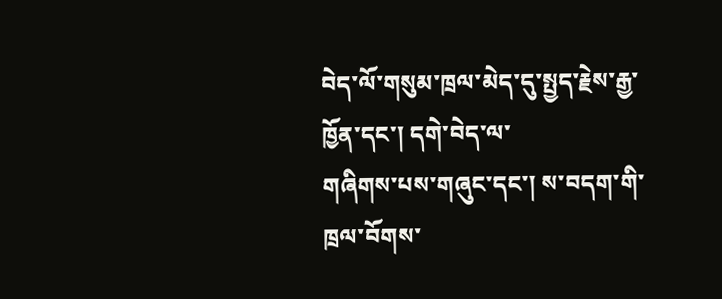བེད་ལོ་གསུམ་ཁྲལ་མེད་དུ་སྤྱད་རྗེས་རྒྱ་ཁྱོན་དང་། དགེ་བེད་ལ་
གཞིགས་པས་གཞུང་དང་། ས་བདག་གི་ཁྲལ་བོགས་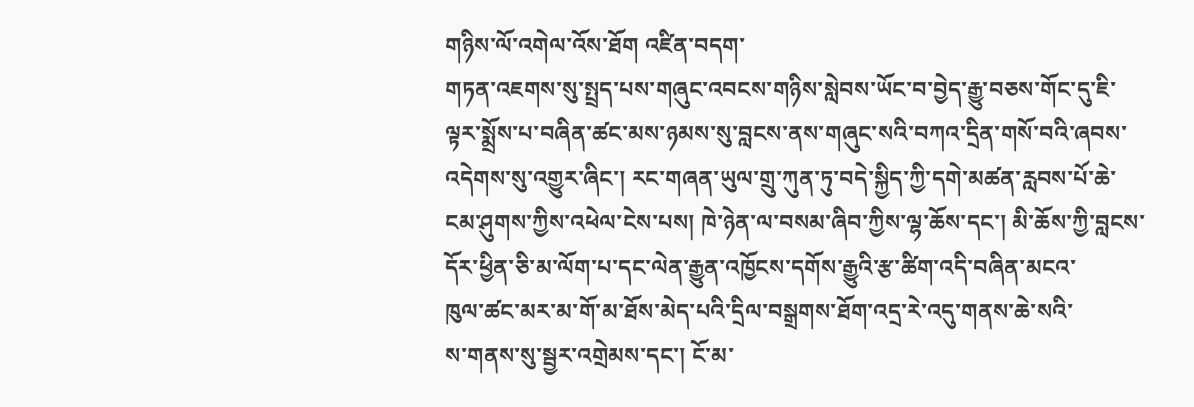གཉིས་ལོ་འགེལ་འོས་ཐོག འཛིན་བདག་
གཏན་འཇགས་སུ་སྤྲད་པས་གཞུང་འབངས་གཉིས་སླེབས་ཡོང་བ་བྱེད་རྒྱུ་བཅས་གོང་དུ་ཇི་
ལྟར་སྨྲོས་པ་བཞིན་ཚང་མས་ཉམས་སུ་བླངས་ནས་གཞུང་སའི་བཀའ་དྲིན་གསོ་བའི་ཞབས་
འདེགས་སུ་འགྱུར་ཞིང་། རང་གཞན་ཡུལ་གྲུ་ཀུན་ཏུ་བདེ་སྐྱིད་ཀྱི་དགེ་མཚན་རླབས་པོ་ཆེ་
ངམ་ཤུགས་ཀྱིས་འཕེལ་ངེས་པས། ཁེ་ཉེན་ལ་བསམ་ཞིབ་ཀྱིས་ལྷ་ཆོས་དང་། མི་ཆོས་ཀྱི་བླངས་
དོར་ཕྱིན་ཅི་མ་ལོག་པ་དང་ལེན་རྒྱུན་འཁྱོངས་དགོས་རྒྱུའི་རྩ་ཚིག་འདི་བཞིན་མངའ་
ཁུལ་ཚང་མར་མ་གོ་མ་ཐོས་མེད་པའི་དྲིལ་བསྒྲགས་ཐོག་འདྲ་རེ་འདུ་གནས་ཆེ་སའི་
ས་གནས་སུ་སྦྱར་འགྲེམས་དང་། ངོ་མ་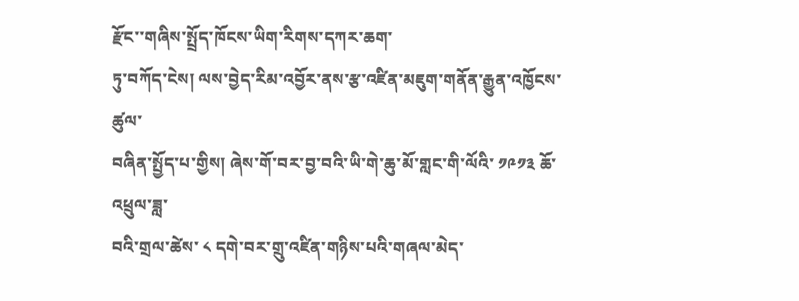རྫོང་་གཞིས་སྤྲོད་ཁོངས་ཡིག་རིགས་དཀར་ཆག་
ཏུ་བཀོད་ངེས། ལས་བྱེད་རིམ་འབྱོར་ནས་རྩ་འཛིན་མཇུག་གནོན་རྒྱུན་འཁྱོངས་ཚུལ་
བཞིན་སྤྱོད་པ་གྱིས། ཞེས་གོ་བར་བྱ་བའི་ཡི་གེ་ཆུ་མོ་གླང་གི་ལོའི་ ༡༩༡༣ ཆོ་འཕྲུལ་ཟླ་
བའི་གྲལ་ཚེས་ ༨ དགེ་བར་གྲུ་འཛིན་གཉིས་པའི་གཞལ་མེད་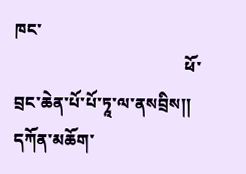ཁང་
                                         ཕོ་བྲང་ཆེན་པོ་པོ་ཏཱ་ལ་ནསབྲིས།།
དཀོན་མཆོག་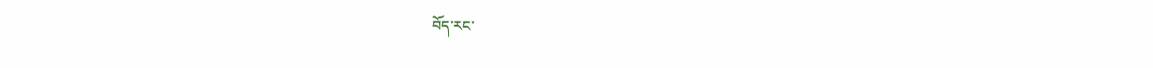བོད་རང་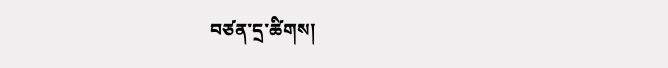བཙན་དྲ་ཚིགས།